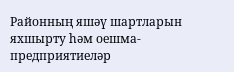Районның яшәү шартларын яхшырту һәм оешма-предприятиеләр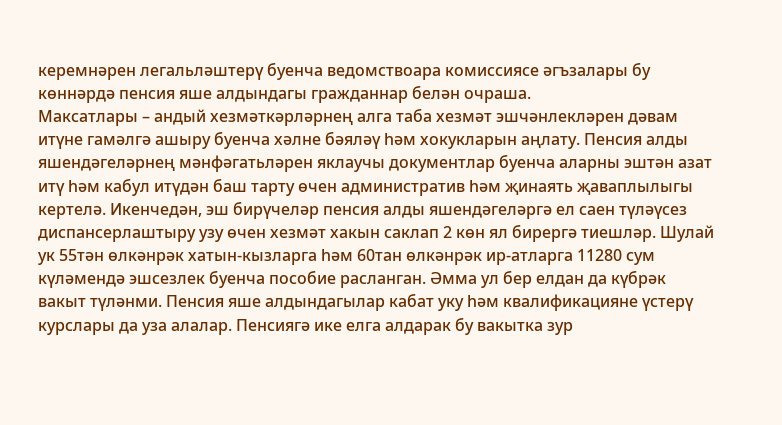керемнәрен легальләштерү буенча ведомствоара комиссиясе әгъзалары бу көннәрдә пенсия яше алдындагы гражданнар белән очраша.
Максатлары – андый хезмәткәрләрнең алга таба хезмәт эшчәнлекләрен дәвам итүне гамәлгә ашыру буенча хәлне бәяләү һәм хокукларын аңлату. Пенсия алды яшендәгеләрнең мәнфәгатьләрен яклаучы документлар буенча аларны эштән азат итү һәм кабул итүдән баш тарту өчен административ һәм җинаять җаваплылыгы кертелә. Икенчедән, эш бирүчеләр пенсия алды яшендәгеләргә ел саен түләүсез диспансерлаштыру узу өчен хезмәт хакын саклап 2 көн ял бирергә тиешләр. Шулай ук 55тән өлкәнрәк хатын-кызларга һәм 60тан өлкәнрәк ир-атларга 11280 сум күләмендә эшсезлек буенча пособие расланган. Әмма ул бер елдан да күбрәк вакыт түләнми. Пенсия яше алдындагылар кабат уку һәм квалификацияне үстерү курслары да уза алалар. Пенсиягә ике елга алдарак бу вакытка зур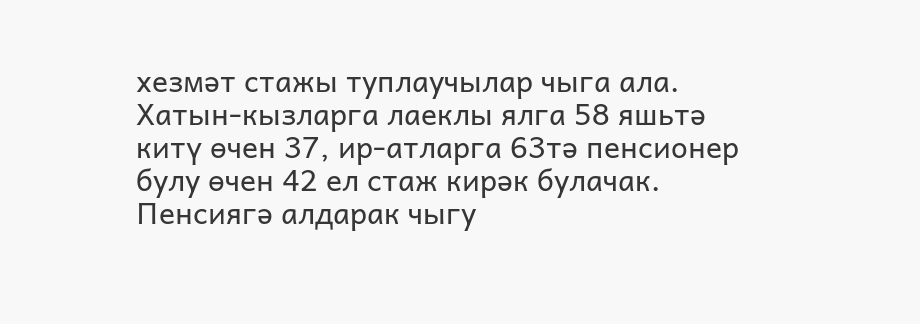хезмәт стажы туплаучылар чыга ала. Хатын-кызларга лаеклы ялга 58 яшьтә китү өчен 37, ир-атларга 63тә пенсионер булу өчен 42 ел стаж кирәк булачак. Пенсиягә алдарак чыгу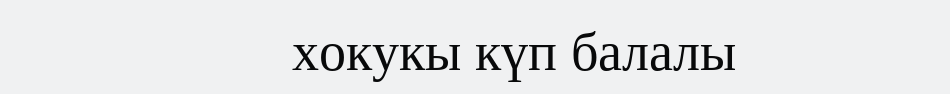хокукы күп балалы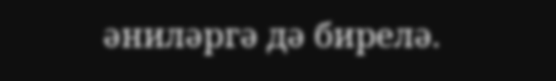әниләргә дә бирелә.